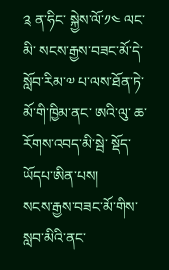༉ ན་ཧིང་ སྐྱེས་ལོ་༡༤ ལང་མི་ སངས་རྒྱས་བཟང་མོ་དེ་ སློབ་རིམ་༧ པ་ལས་ཐོན་ཏེ་ མོ་གི་ཁྱིམ་ནང་ ཨའི་ལུ་ ཆ་རོགས་འབད་མི་སྦེ་ སྡོད་ཡོདཔ་ཨིན་པས།
སངས་རྒྱས་བཟང་མོ་གིས་ སླབ་མིའི་ནང་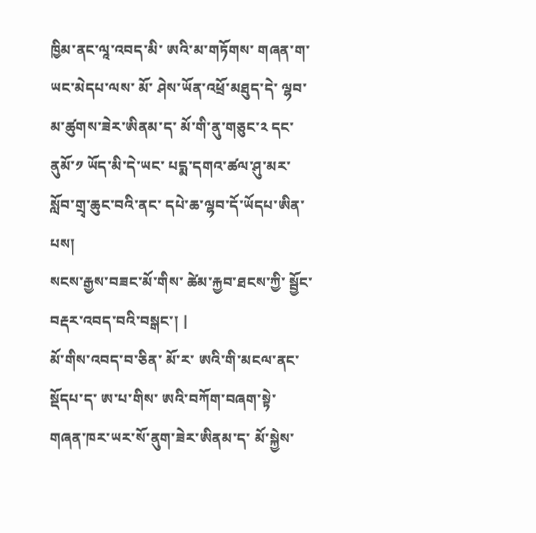ཁྱིམ་ནང་ལཱ་འབད་མི་ ཨའི་མ་གཏོགས་ གཞན་ག་ཡང་མེདཔ་ལས་ མོ་ ཤེས་ཡོན་འཕྲོ་མཐུད་དེ་ ལྷབ་མ་ཚུགས་ཟེར་ཨིནམ་ད་ མོ་གི་ནུ་གཅུང་༢ དང་ ནུམོ་༡ ཡོད་མི་དེ་ཡང་ པདྨ་དགའ་ཚལ་ཤུ་མར་སློབ་གྲྭ་ཆུང་བའི་ནང་ དཔེ་ཆ་ལྷབ་དོ་ཡོདཔ་ཨིན་པས།
སངས་རྒྱས་བཟང་མོ་གིས་ ཚེམ་རྐྱབ་ཐངས་ཀྱི་ སྦྱོང་བརྡར་འབད་བའི་བསྒང་། |
མོ་གིས་འབད་བ་ཅིན་ མོ་ར་ ཨའི་གི་མངལ་ནང་སྡོདཔ་ད་ ཨ་པ་གིས་ ཨའི་བཀོག་བཞག་སྟེ་ གཞན་ཁར་ཡར་སོ་ནུག་ཟེར་ཨིནམ་ད་ མོ་སྐྱེས་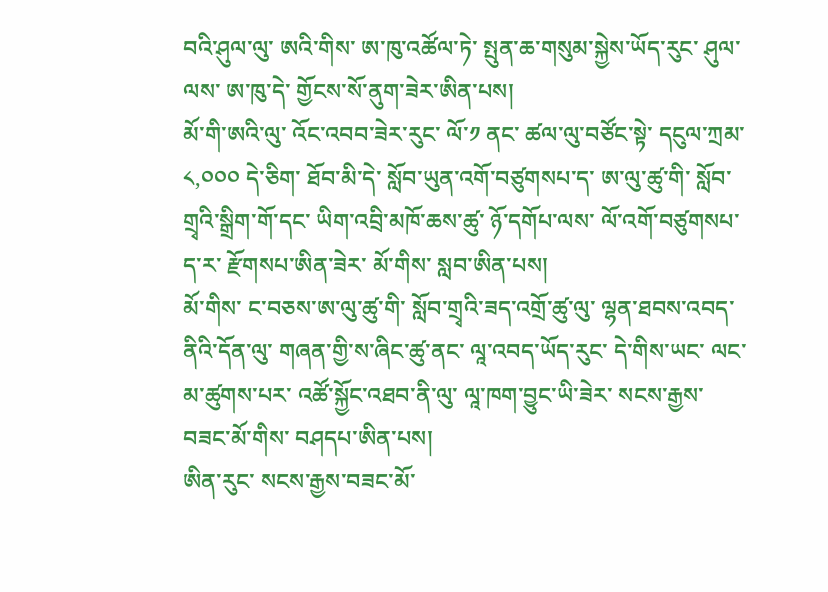བའི་ཤུལ་ལུ་ ཨའི་གིས་ ཨ་ཁུ་འཚོལ་ཏེ་ སྤུན་ཆ་གསུམ་སྐྱེས་ཡོད་རུང་ ཤུལ་ལས་ ཨ་ཁུ་དེ་ གྱོངས་སོ་ནུག་ཟེར་ཨིན་པས།
མོ་གི་ཨའི་ལུ་ འོང་འབབ་ཟེར་རུང་ ལོ་༡ ནང་ ཚལ་ལུ་བཙོང་སྟེ་ དངུལ་ཀྲམ་༨,༠༠༠ དེ་ཅིག་ ཐོབ་མི་དེ་ སློབ་ཡུན་འགོ་བཙུགསཔ་ད་ ཨ་ལུ་ཚུ་གི་ སློབ་གྲྭའི་སྒྲིག་གོ་དང་ ཡིག་འབྲི་མཁོ་ཆས་ཚུ་ ཉོ་དགོཔ་ལས་ ལོ་འགོ་བཙུགསཔ་ད་ར་ རྫོགསཔ་ཨིན་ཟེར་ མོ་གིས་ སླབ་ཨིན་པས།
མོ་གིས་ ང་བཅས་ཨ་ལུ་ཚུ་གི་ སློབ་གྲྭའི་ཟད་འགྲོ་ཚུ་ལུ་ ལྷན་ཐབས་འབད་ནིའི་དོན་ལུ་ གཞན་གྱི་ས་ཞིང་ཚུ་ནང་ ལཱ་འབད་ཡོད་རུང་ དེ་གིས་ཡང་ ལང་མ་ཚུགས་པར་ འཚོ་སྐྱོང་འཐབ་ནི་ལུ་ ལཱ་ཁག་བྱུང་ཡི་ཟེར་ སངས་རྒྱས་བཟང་མོ་གིས་ བཤདཔ་ཨིན་པས།
ཨིན་རུང་ སངས་རྒྱས་བཟང་མོ་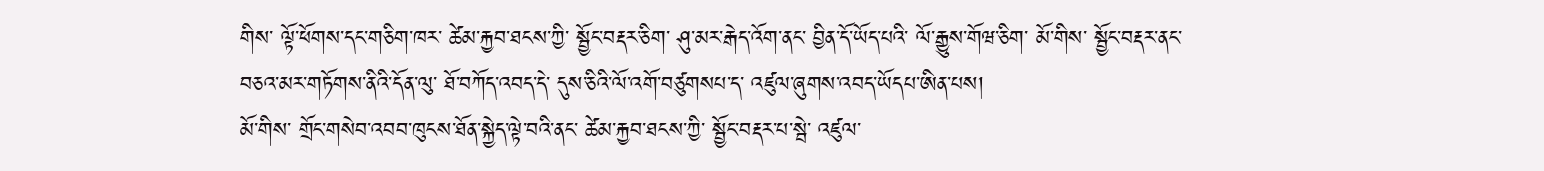གིས་ ལྟོ་ཕོགས་དང་གཅིག་ཁར་ ཚེམ་རྐྱབ་ཐངས་ཀྱི་ སྦྱོང་བརྡར་ཅིག་ ཤུ་མར་རྒེད་འོག་ནང་ བྱིན་དོ་ཡོད་པའི་ ལོ་རྒྱུས་གོཝ་ཅིག་ མོ་གིས་ སྦྱོང་བརྡར་ནང་ བཅའ་མར་གཏོགས་ནིའི་དོན་ལུ་ ཐོ་བཀོད་འབད་དེ་ དུས་ཅིའི་ལོ་འགོ་བཙུགསཔ་ད་ འཛུལ་ཞུགས་འབད་ཡོདཔ་ཨིན་པས།
མོ་གིས་ གྲོང་གསེབ་འབབ་ཁུངས་ཐོན་སྐྱེད་ལྟེ་བའི་ནང་ ཚེམ་རྐྱབ་ཐངས་ཀྱི་ སྦྱོང་བརྡར་པ་སྦེ་ འཛུལ་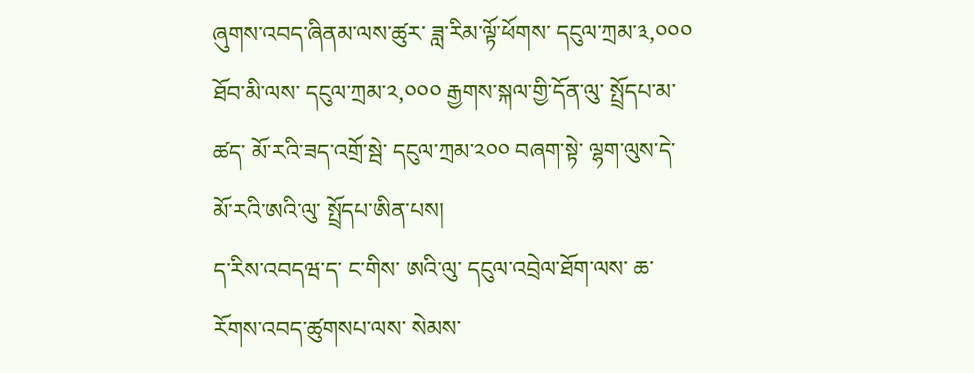ཞུགས་འབད་ཞིནམ་ལས་ཚུར་ ཟླ་རིམ་ལྟོ་ཕོགས་ དངུལ་ཀྲམ་༣,༠༠༠ ཐོབ་མི་ལས་ དངུལ་ཀྲམ་༢,༠༠༠ རྒྱགས་སྐལ་གྱི་དོན་ལུ་ སྤྲོདཔ་མ་ཚད་ མོ་རའི་ཟད་འགྲོ་སྦེ་ དངུལ་ཀྲམ་༢༠༠ བཞག་སྟེ་ ལྷག་ལུས་དེ་ མོ་རའི་ཨའི་ལུ་ སྤྲོདཔ་ཨིན་པས།
ད་རིས་འབདཝ་ད་ ང་གིས་ ཨའི་ལུ་ དངུལ་འབྲེལ་ཐོག་ལས་ ཆ་རོགས་འབད་ཚུགསཔ་ལས་ སེམས་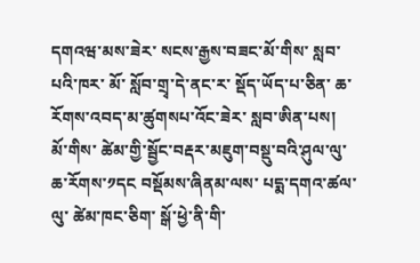དགའཝ་མས་ཟེར་ སངས་རྒྱས་བཟང་མོ་གིས་ སླབ་པའི་ཁར་ མོ་ སློབ་གྲྭ་དེ་ནང་ར་ སྡོད་ཡོད་པ་ཅིན་ ཆ་རོགས་འབད་མ་ཚུགསཔ་འོང་ཟེར་ སླབ་ཨིན་པས།
མོ་གིས་ ཚེམ་གྱི་སྦྱོང་བརྡར་མཇུག་བསྡུ་བའི་ཤུལ་ལུ་ ཆ་རོགས་༡དང བསྡོམས་ཞིནམ་ལས་ པདྨ་དགའ་ཚལ་ལུ་ ཚེམ་ཁང་ཅིག་ སྒོ་ཕྱེ་ནི་གི་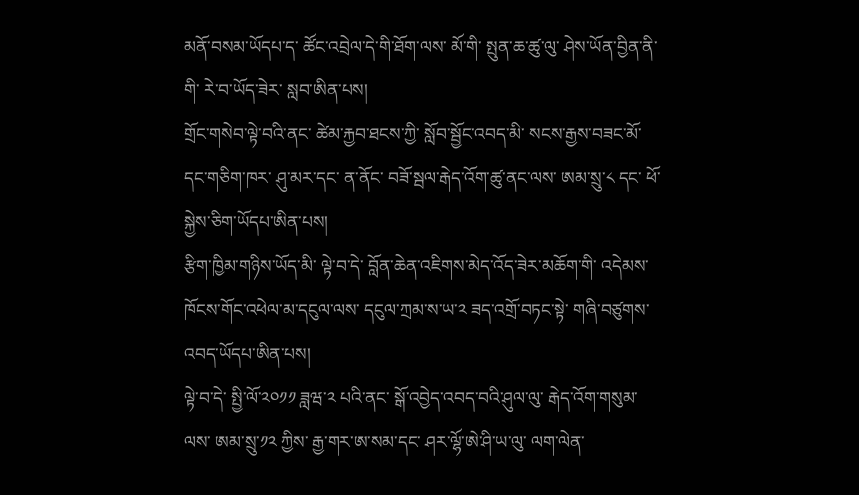མནོ་བསམ་ཡོདཔ་ད་ ཚོང་འབྲེལ་དེ་གི་ཐོག་ལས་ མོ་གི་ སྤུན་ཆ་ཚུ་ལུ་ ཤེས་ཡོན་བྱིན་ནི་གི་ རེ་བ་ཡོད་ཟེར་ སླབ་ཨིན་པས།
གྲོང་གསེབ་ལྟེ་བའི་ནང་ ཚེམ་རྐྱབ་ཐངས་ཀྱི་ སློབ་སྦྱོང་འབད་མི་ སངས་རྒྱས་བཟང་མོ་དང་གཅིག་ཁར་ ཤུ་མར་དང་ ན་ནོང་ བཟོ་སྦལ་རྒེད་འོག་ཚུ་ནང་ལས་ ཨམ་སྲུ་༨ དང་ ཕོ་སྐྱེས་ཅིག་ཡོདཔ་ཨིན་པས།
རྩིག་ཁྱིམ་གཉིས་ཡོད་མི་ ལྟེ་བ་དེ་ བློན་ཆེན་འཇིགས་མེད་འོད་ཟེར་མཆོག་གི་ འདེམས་ཁོངས་གོང་འཕེལ་མ་དངུལ་ལས་ དངུལ་ཀྲམ་ས་ཡ་༢ ཟད་འགྲོ་བཏང་སྟེ་ གཞི་བཙུགས་འབད་ཡོདཔ་ཨིན་པས།
ལྟེ་བ་དེ་ སྤྱི་ལོ་༢༠༡༡ ཟླཝ་༢ པའི་ནང་ སྒོ་འབྱེད་འབད་བའི་ཤུལ་ལུ་ རྒེད་འོག་གསུམ་ལས་ ཨམ་སྲུ་༡༢ ཀྱིས་ རྒྱ་གར་ཨ་སམ་དང་ ཤར་ལྷོ་ཨེ་ཤི་ཡ་ལུ་ ལག་ལེན་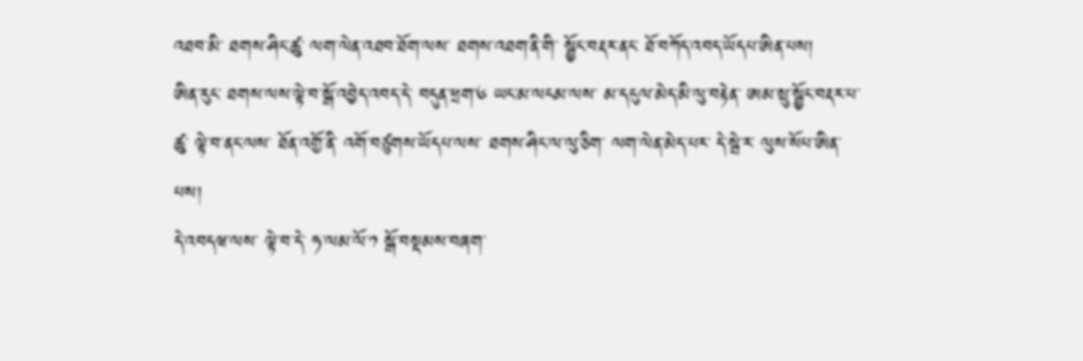འཐབ་མི་ ཐགས་ཤིང་ཚུ་ ལག་ལེན་འཐབ་ཐོག་ལས་ ཐགས་འཐག་ནི་གི་ སྦྱོང་བརྡར་ནང་ ཐོ་བཀོད་འབད་ཡོདཔ་ཨིན་པས།
ཨིན་རུང་ ཐགས་ལས་ལྟེ་བ་སྒོ་འབྱེད་འབད་དེ་ བདུན་ཕྲག་༦ ཡང་མ་ལངམ་ལས་ མ་དངུལ་མེད་མི་ལུ་བརྟེན་ ཨམ་སྲུ་སྦྱོང་བརྡར་པ་ཚུ་ ལྟེ་བ་ནང་ལས་ ཐོན་འགྱོ་ནི་ འགོ་བཙུགས་ཡོདཔ་ལས་ ཐགས་ཤིང་ལ་ལུ་ཅིག་ ལག་ལེན་མེད་པར་ དེ་སྦེ་ར་ ལུས་སོཔ་ཨིན་པས།
དེ་འབདཝ་ལས་ ལྟེ་བ་དེ་ ཧ་ལམ་ལོ་༡ སྒོ་བསྡམས་བཞག་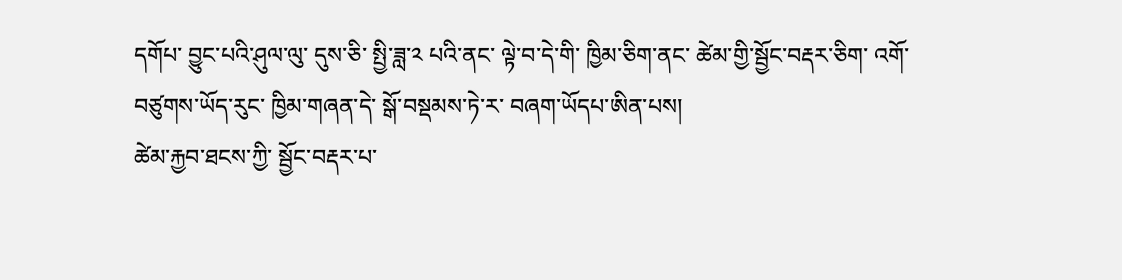དགོཔ་ བྱུང་པའི་ཤུལ་ལུ་ དུས་ཅི་ སྤྱི་ཟླ་༢ པའི་ནང་ ལྟེ་བ་དེ་གི་ ཁྱིམ་ཅིག་ནང་ ཚེམ་གྱི་སྦྱོང་བརྡར་ཅིག་ འགོ་བཙུགས་ཡོད་རུང་ ཁྱིམ་གཞན་དེ་ སྒོ་བསྡམས་ཏེ་ར་ བཞག་ཡོདཔ་ཨིན་པས།
ཚེམ་རྐྱབ་ཐངས་ཀྱི་ སྦྱོང་བརྡར་པ་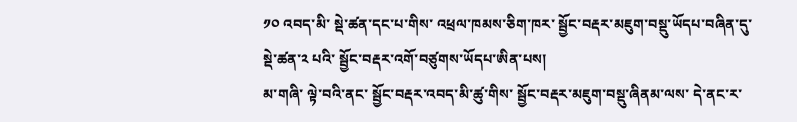༡༠ འབད་མི་ སྡེ་ཚན་དང་པ་གིས་ འཕྲལ་ཁམས་ཅིག་ཁར་ སྦྱོང་བརྡར་མཇུག་བསྡུ་ཡོདཔ་བཞིན་དུ་ སྡེ་ཚན་༢ པའི་ སྦྱོང་བརྡར་འགོ་བཙུགས་ཡོདཔ་ཨིན་པས།
མ་གཞི་ ལྟེ་བའི་ནང་ སྦྱོང་བརྡར་འབད་མི་ཚུ་གིས་ སྦྱོང་བརྡར་མཇུག་བསྡུ་ཞིནམ་ལས་ དེ་ནང་ར་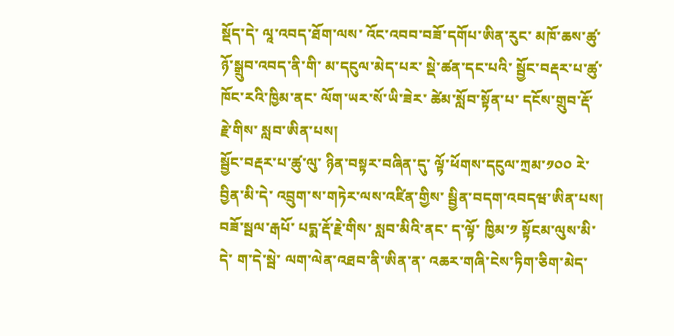སྡོད་དེ་ ལཱ་འབད་ཐོག་ལས་ འོང་འབབ་བཟོ་དགོཔ་ཨིན་རུང་ མཁོ་ཆས་ཚུ་ ཉོ་སྒྲུབ་འབད་ནི་གི་ མ་དངུལ་མེད་པར་ སྡེ་ཚན་དང་པའི་ སྦྱོང་བརྡར་པ་ཚུ་ ཁོང་རའི་ཁྱིམ་ནང་ ལོག་ཡར་སོ་ཡི་ཟེར་ ཚེམ་སློབ་སྟོན་པ་ དངོས་གྲུབ་རྡོ་རྗེ་གིས་ སླབ་ཨིན་པས།
སྦྱོང་བརྡར་པ་ཚུ་ལུ་ ཉིན་བསྟར་བཞིན་དུ་ ལྟོ་ཕོགས་དངུལ་ཀྲམ་༡༠༠ རེ་ བྱིན་མི་དེ་ འབྲུག་ས་གཏེར་ལས་འཛིན་གྱིས་ སྦྱིན་བདག་འབདཝ་ཨིན་པས།
བཟོ་སྦལ་རྒཔོ་ པདྨ་རྡོ་རྗེ་གིས་ སླབ་མིའི་ནང་ ད་ལྟོ་ ཁྱིམ་༡ སྟོངམ་ལུས་མི་དེ་ ག་དེ་སྦེ་ ལག་ལེན་འཐབ་ནི་ཨིན་ན་ འཆར་གཞི་ངེས་ཏིག་ཅིག་མེད་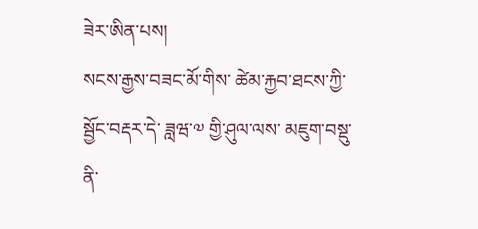ཟེར་ཨིན་པས།
སངས་རྒྱས་བཟང་མོ་གིས་ ཚེམ་རྐྱབ་ཐངས་ཀྱི་ སྦྱོང་བརྡར་དེ་ ཟླཝ་༧ གྱི་ཤུལ་ལས་ མཇུག་བསྡུ་ནི་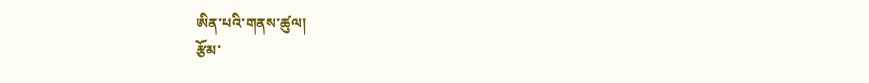ཨིན་པའི་གནས་ཚུལ།
རྩོམ་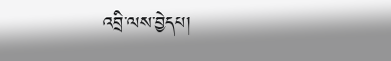འབྲི་ལས་བྱེདཔ།